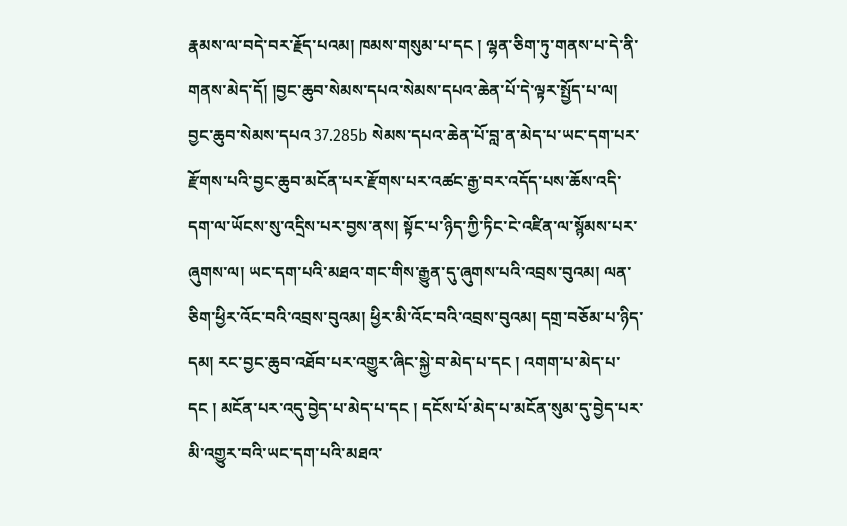རྣམས་ལ་བདེ་བར་རྗོད་པའམ། ཁམས་གསུམ་པ་དང ། ལྷན་ཅིག་ཏུ་གནས་པ་དེ་ནི་གནས་མེད་དོ། །བྱང་ཆུབ་སེམས་དཔའ་སེམས་དཔའ་ཆེན་པོ་དེ་ལྟར་སྤྱོད་པ་ལ། བྱང་ཆུབ་སེམས་དཔའ 37.285b སེམས་དཔའ་ཆེན་པོ་བླ་ན་མེད་པ་ཡང་དག་པར་རྫོགས་པའི་བྱང་ཆུབ་མངོན་པར་རྫོགས་པར་འཚང་རྒྱ་བར་འདོད་པས་ཆོས་འདི་དག་ལ་ཡོངས་སུ་འདྲིས་པར་བྱས་ནས། སྟོང་པ་ཉིད་ཀྱི་ཏིང་ངེ་འཛིན་ལ་སྙོམས་པར་ཞུགས་ལ། ཡང་དག་པའི་མཐའ་གང་གིས་རྒྱུན་དུ་ཞུགས་པའི་འབྲས་བུའམ། ལན་ཅིག་ཕྱིར་འོང་བའི་འབྲས་བུའམ། ཕྱིར་མི་འོང་བའི་འབྲས་བུའམ། དགྲ་བཅོམ་པ་ཉིད་དམ། རང་བྱང་ཆུབ་འཐོབ་པར་འགྱུར་ཞིང་སྐྱེ་བ་མེད་པ་དང ། འགག་པ་མེད་པ་དང ། མངོན་པར་འདུ་བྱེད་པ་མེད་པ་དང ། དངོས་པོ་མེད་པ་མངོན་སུམ་དུ་བྱེད་པར་མི་འགྱུར་བའི་ཡང་དག་པའི་མཐའ་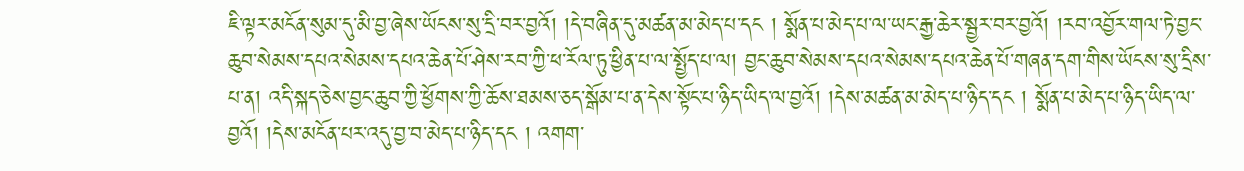ཇི་ལྟར་མངོན་སུམ་དུ་མི་བྱ་ཞེས་ཡོངས་སུ་དྲི་བར་བྱའོ། །དེ་བཞིན་དུ་མཚན་མ་མེད་པ་དང ། སྨོན་པ་མེད་པ་ལ་ཡང་རྒྱ་ཆེར་སྦྱར་བར་བྱའོ། །རབ་འབྱོར་གལ་ཏེ་བྱང་ཆུབ་སེམས་དཔའ་སེམས་དཔའ་ཆེན་པོ་ཤེས་རབ་ཀྱི་ཕ་རོལ་ཏུ་ཕྱིན་པ་ལ་སྤྱོད་པ་ལ། བྱང་ཆུབ་སེམས་དཔའ་སེམས་དཔའ་ཆེན་པོ་གཞན་དག་གིས་ཡོངས་སུ་དྲིས་པ་ན། འདི་སྐད་ཅེས་བྱང་ཆུབ་ཀྱི་ཕྱོགས་ཀྱི་ཆོས་ཐམས་ཅད་སྒོམ་པ་ན་དེས་སྟོང་པ་ཉིད་ཡིད་ལ་བྱའོ། །དེས་མཚན་མ་མེད་པ་ཉིད་དང ། སྨོན་པ་མེད་པ་ཉིད་ཡིད་ལ་བྱའོ། །དེས་མངོན་པར་འདུ་བྱ་བ་མེད་པ་ཉིད་དང ། འགག་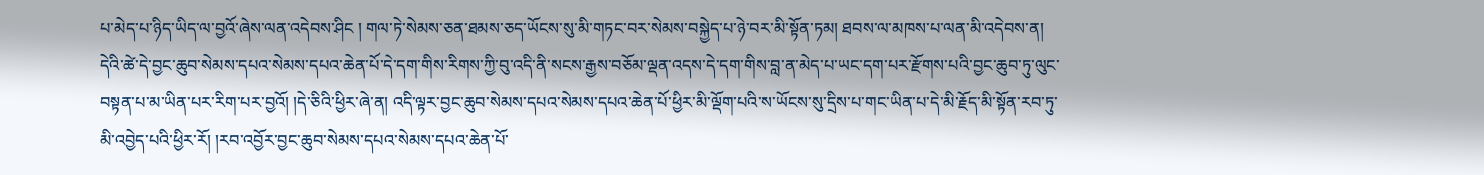པ་མེད་པ་ཉིད་ཡིད་ལ་བྱའོ་ཞེས་ལན་འདེབས་ཤིང ། གལ་ཏེ་སེམས་ཅན་ཐམས་ཅད་ཡོངས་སུ་མི་གཏང་བར་སེམས་བསྐྱེད་པ་ཉེ་བར་མི་སྟོན་ཏམ། ཐབས་ལ་མཁས་པ་ལན་མི་འདེབས་ན། དེའི་ཚེ་དེ་བྱང་ཆུབ་སེམས་དཔའ་སེམས་དཔའ་ཆེན་པོ་དེ་དག་གིས་རིགས་ཀྱི་བུ་འདི་ནི་སངས་རྒྱས་བཅོམ་ལྡན་འདས་དེ་དག་གིས་བླ་ན་མེད་པ་ཡང་དག་པར་རྫོགས་པའི་བྱང་ཆུབ་ཏུ་ལུང་བསྟན་པ་མ་ཡིན་པར་རིག་པར་བྱའོ། །དེ་ཅིའི་ཕྱིར་ཞེ་ན། འདི་ལྟར་བྱང་ཆུབ་སེམས་དཔའ་སེམས་དཔའ་ཆེན་པོ་ཕྱིར་མི་ལྡོག་པའི་ས་ཡོངས་སུ་དྲིས་པ་གང་ཡིན་པ་དེ་མི་རྗོད་མི་སྟོན་རབ་ཏུ་མི་འབྱེད་པའི་ཕྱིར་རོ། །རབ་འབྱོར་བྱང་ཆུབ་སེམས་དཔའ་སེམས་དཔའ་ཆེན་པོ་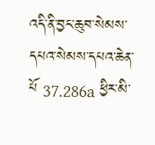འདི་ནི་བྱང་ཆུབ་སེམས་དཔའ་སེམས་དཔའ་ཆེན་པོ 37.286a ཕྱིར་མི་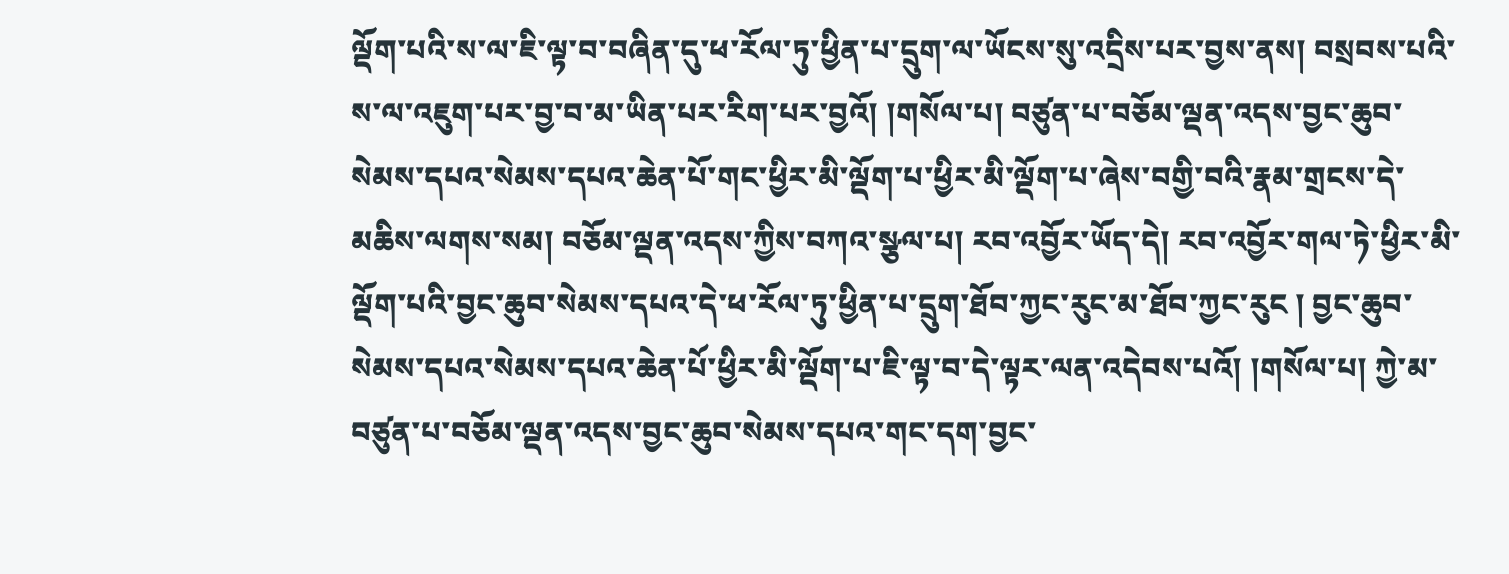ལྡོག་པའི་ས་ལ་ཇི་ལྟ་བ་བཞིན་དུ་ཕ་རོལ་ཏུ་ཕྱིན་པ་དྲུག་ལ་ཡོངས་སུ་འདྲིས་པར་བྱས་ནས། བསྲབས་པའི་ས་ལ་འཇུག་པར་བྱ་བ་མ་ཡིན་པར་རིག་པར་བྱའོ། །གསོལ་པ། བཙུན་པ་བཅོམ་ལྡན་འདས་བྱང་ཆུབ་སེམས་དཔའ་སེམས་དཔའ་ཆེན་པོ་གང་ཕྱིར་མི་ལྡོག་པ་ཕྱིར་མི་ལྡོག་པ་ཞེས་བགྱི་བའི་རྣམ་གྲངས་དེ་མཆིས་ལགས་སམ། བཅོམ་ལྡན་འདས་ཀྱིས་བཀའ་སྩལ་པ། རབ་འབྱོར་ཡོད་དེ། རབ་འབྱོར་གལ་ཏེ་ཕྱིར་མི་ལྡོག་པའི་བྱང་ཆུབ་སེམས་དཔའ་དེ་ཕ་རོལ་ཏུ་ཕྱིན་པ་དྲུག་ཐོབ་ཀྱང་རུང་མ་ཐོབ་ཀྱང་རུང ། བྱང་ཆུབ་སེམས་དཔའ་སེམས་དཔའ་ཆེན་པོ་ཕྱིར་མི་ལྡོག་པ་ཇི་ལྟ་བ་དེ་ལྟར་ལན་འདེབས་པའོ། །གསོལ་པ། ཀྱེ་མ་བཙུན་པ་བཅོམ་ལྡན་འདས་བྱང་ཆུབ་སེམས་དཔའ་གང་དག་བྱང་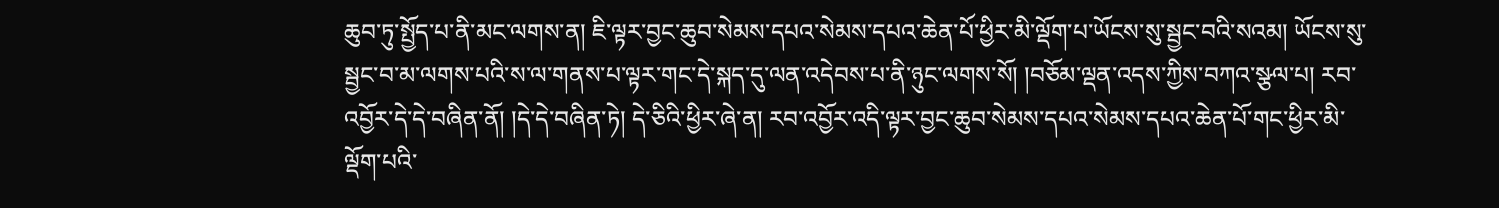ཆུབ་ཏུ་སྤྱོད་པ་ནི་མང་ལགས་ན། ཇི་ལྟར་བྱང་ཆུབ་སེམས་དཔའ་སེམས་དཔའ་ཆེན་པོ་ཕྱིར་མི་ལྡོག་པ་ཡོངས་སུ་སྦྱང་བའི་སའམ། ཡོངས་སུ་སྦྱང་བ་མ་ལགས་པའི་ས་ལ་གནས་པ་ལྟར་གང་དེ་སྐད་དུ་ལན་འདེབས་པ་ནི་ཉུང་ལགས་སོ། །བཅོམ་ལྡན་འདས་ཀྱིས་བཀའ་སྩལ་པ། རབ་འབྱོར་དེ་དེ་བཞིན་ནོ། །དེ་དེ་བཞིན་ཏེ། དེ་ཅིའི་ཕྱིར་ཞེ་ན། རབ་འབྱོར་འདི་ལྟར་བྱང་ཆུབ་སེམས་དཔའ་སེམས་དཔའ་ཆེན་པོ་གང་ཕྱིར་མི་ལྡོག་པའི་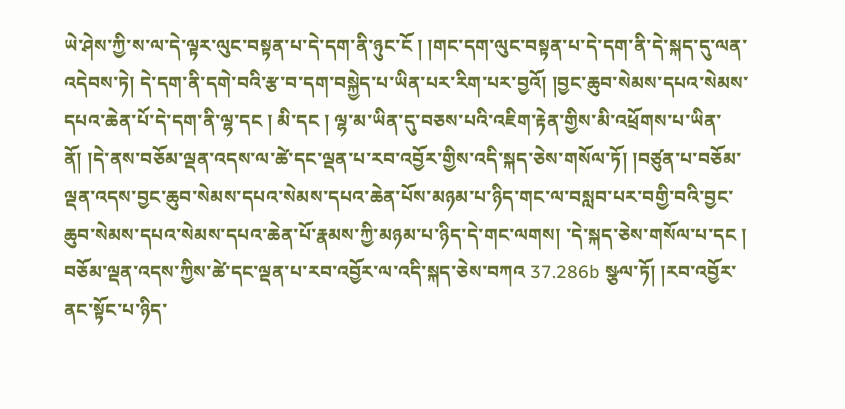ཡེ་ཤེས་ཀྱི་ས་ལ་དེ་ལྟར་ལུང་བསྟན་པ་དེ་དག་ནི་ཉུང་ངོ ། །གང་དག་ལུང་བསྟན་པ་དེ་དག་ནི་དེ་སྐད་དུ་ལན་འདེབས་ཏེ། དེ་དག་ནི་དགེ་བའི་རྩ་བ་དག་བསྐྱེད་པ་ཡིན་པར་རིག་པར་བྱའོ། །བྱང་ཆུབ་སེམས་དཔའ་སེམས་དཔའ་ཆེན་པོ་དེ་དག་ནི་ལྷ་དང ། མི་དང ། ལྷ་མ་ཡིན་དུ་བཅས་པའི་འཇིག་རྟེན་གྱིས་མི་འཕྲོགས་པ་ཡིན་ནོ། །དེ་ནས་བཅོམ་ལྡན་འདས་ལ་ཚེ་དང་ལྡན་པ་རབ་འབྱོར་གྱིས་འདི་སྐད་ཅེས་གསོལ་ཏོ། །བཙུན་པ་བཅོམ་ལྡན་འདས་བྱང་ཆུབ་སེམས་དཔའ་སེམས་དཔའ་ཆེན་པོས་མཉམ་པ་ཉིད་གང་ལ་བསླབ་པར་བགྱི་བའི་བྱང་ཆུབ་སེམས་དཔའ་སེམས་དཔའ་ཆེན་པོ་རྣམས་ཀྱི་མཉམ་པ་ཉིད་དེ་གང་ལགས། ་དེ་སྐད་ཅེས་གསོལ་པ་དང ། བཅོམ་ལྡན་འདས་ཀྱིས་ཚེ་དང་ལྡན་པ་རབ་འབྱོར་ལ་འདི་སྐད་ཅེས་བཀའ 37.286b སྩལ་ཏོ། །རབ་འབྱོར་ནང་སྟོང་པ་ཉིད་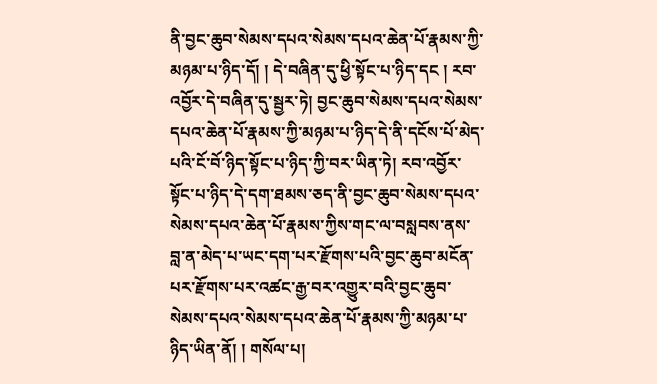ནི་བྱང་ཆུབ་སེམས་དཔའ་སེམས་དཔའ་ཆེན་པོ་རྣམས་ཀྱི་མཉམ་པ་ཉིད་དོ། ། དེ་བཞིན་དུ་ཕྱི་སྟོང་པ་ཉིད་དང ། རབ་འབྱོར་དེ་བཞིན་དུ་སྦྱར་ཏེ། བྱང་ཆུབ་སེམས་དཔའ་སེམས་དཔའ་ཆེན་པོ་རྣམས་ཀྱི་མཉམ་པ་ཉིད་དེ་ནི་དངོས་པོ་མེད་པའི་ངོ་བོ་ཉིད་སྟོང་པ་ཉིད་ཀྱི་བར་ཡིན་ཏེ། རབ་འབྱོར་སྟོང་པ་ཉིད་དེ་དག་ཐམས་ཅད་ནི་བྱང་ཆུབ་སེམས་དཔའ་སེམས་དཔའ་ཆེན་པོ་རྣམས་ཀྱིས་གང་ལ་བསླབས་ནས་བླ་ན་མེད་པ་ཡང་དག་པར་རྫོགས་པའི་བྱང་ཆུབ་མངོན་པར་རྫོགས་པར་འཚང་རྒྱ་བར་འགྱུར་བའི་བྱང་ཆུབ་སེམས་དཔའ་སེམས་དཔའ་ཆེན་པོ་རྣམས་ཀྱི་མཉམ་པ་ཉིད་ཡིན་ནོ། ། གསོལ་པ།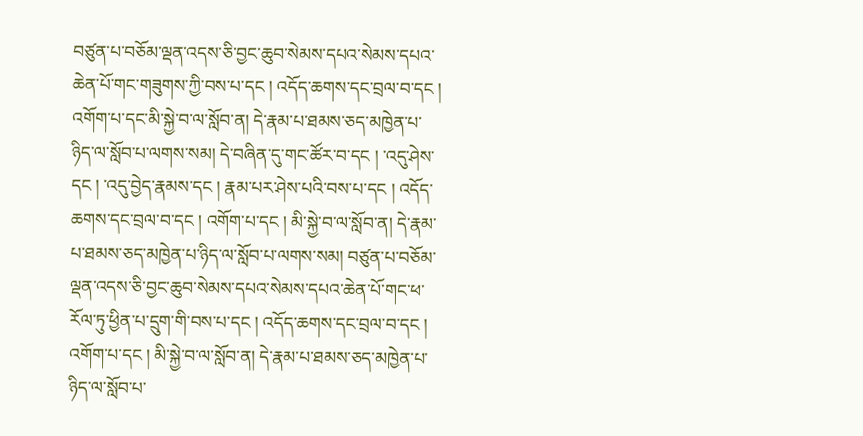བཙུན་པ་བཅོམ་ལྡན་འདས་ཅི་བྱང་ཆུབ་སེམས་དཔའ་སེམས་དཔའ་ཆེན་པོ་གང་གཟུགས་ཀྱི་བས་པ་དང ། འདོད་ཆགས་དང་བྲལ་བ་དང ། འགོག་པ་དང་མི་སྐྱེ་བ་ལ་སློབ་ན། དེ་རྣམ་པ་ཐམས་ཅད་མཁྱེན་པ་ཉིད་ལ་སློབ་པ་ལགས་སམ། དེ་བཞིན་དུ་གང་ཚོར་བ་དང ། ་འདུ་ཤེས་དང ། ་འདུ་བྱེད་རྣམས་དང ། རྣམ་པར་ཤེས་པའི་བས་པ་དང ། འདོད་ཆགས་དང་བྲལ་བ་དང ། འགོག་པ་དང ། མི་སྐྱེ་བ་ལ་སློབ་ན། དེ་རྣམ་པ་ཐམས་ཅད་མཁྱེན་པ་ཉིད་ལ་སློབ་པ་ལགས་སམ། བཙུན་པ་བཅོམ་ལྡན་འདས་ཅི་བྱང་ཆུབ་སེམས་དཔའ་སེམས་དཔའ་ཆེན་པོ་གང་ཕ་རོལ་ཏུ་ཕྱིན་པ་དྲུག་གི་བས་པ་དང ། འདོད་ཆགས་དང་བྲལ་བ་དང ། འགོག་པ་དང ། མི་སྐྱེ་བ་ལ་སློབ་ན། དེ་རྣམ་པ་ཐམས་ཅད་མཁྱེན་པ་ཉིད་ལ་སློབ་པ་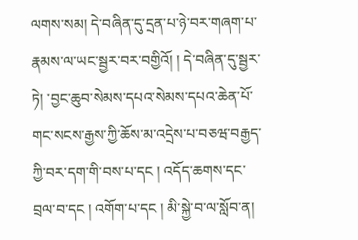ལགས་སམ། དེ་བཞིན་དུ་དྲན་པ་ཉེ་བར་གཞག་པ་རྣམས་ལ་ཡང་སྦྱར་བར་བགྱིའོ། ། དེ་བཞིན་དུ་སྦྱར་ཏེ། ་བྱང་ཆུབ་སེམས་དཔའ་སེམས་དཔའ་ཆེན་པོ་གང་སངས་རྒྱས་ཀྱི་ཆོས་མ་འདྲེས་པ་བཅཝ་བརྒྱད་ཀྱི་བར་དག་གི་བས་པ་དང ། འདོད་ཆགས་དང་བྲལ་བ་དང ། འགོག་པ་དང ། མི་སྐྱེ་བ་ལ་སློབ་ན།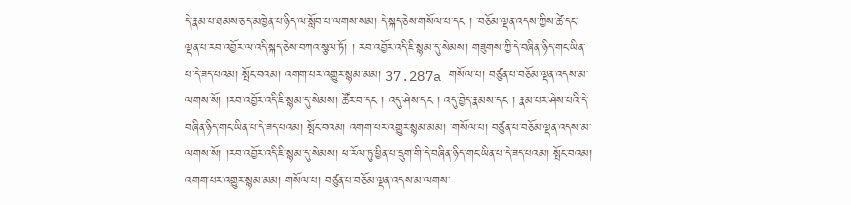དེ་རྣམ་པ་ཐམས་ཅད་མཁྱེན་པ་ཉིད་ལ་སློབ་པ་ལགས་སམ། དེ་སྐད་ཅེས་གསོལ་པ་དང ། ་བཅོམ་ལྡན་འདས་ཀྱིས་ཚེ་དང་ལྡན་པ་རབ་འབྱོར་ལ་འདི་སྐད་ཅེས་བཀའ་སྩལ་ཏོ། ། རབ་འབྱོར་འདི་ཇི་སྙམ་དུ་སེམས། གཟུགས་ཀྱི་དེ་བཞིན་ཉིད་གང་ཡིན་པ་དེ་ཟད་པའམ། སྤོང་བའམ། འགག་པར་འགྱུར་སྙམ་མམ། 37.287a གསོལ་པ། བཙུན་པ་བཅོམ་ལྡན་འདས་མ་ལགས་སོ། །རབ་འབྱོར་འདི་ཇི་སྙམ་དུ་སེམས། ཚོར་བ་དང ། འདུ་ཤེས་དང ། འདུ་བྱེད་རྣམས་དང ། རྣམ་པར་ཤེས་པའི་དེ་བཞིན་ཉིད་གང་ཡིན་པ་དེ་ཟད་པའམ། སྤོང་བའམ། འགག་པར་འགྱུར་སྙམ་མམ། ་གསོལ་པ། བཙུན་པ་བཅོམ་ལྡན་འདས་མ་ལགས་སོ། །རབ་འབྱོར་འདི་ཇི་སྙམ་དུ་སེམས། ཕ་རོལ་ཏུ་ཕྱིན་པ་དྲུག་གི་དེ་བཞིན་ཉིད་གང་ཡིན་པ་དེ་ཟད་པའམ། སྤོང་བའམ། འགག་པར་འགྱུར་སྙམ་མམ། གསོལ་པ། བཙུན་པ་བཅོམ་ལྡན་འདས་མ་ལགས་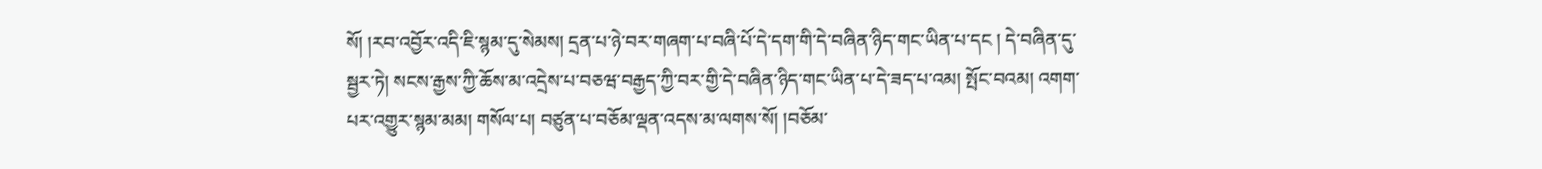སོ། །རབ་འབྱོར་འདི་ཇི་སྙམ་དུ་སེམས། དྲན་པ་ཉེ་བར་གཞག་པ་བཞི་པོ་དེ་དག་གི་དེ་བཞིན་ཉིད་གང་ཡིན་པ་དང ། དེ་བཞིན་དུ་སྦྱར་ཏེ། སངས་རྒྱས་ཀྱི་ཆོས་མ་འདྲེས་པ་བཅཝ་བརྒྱད་ཀྱི་བར་གྱི་དེ་བཞིན་ཉིད་གང་ཡིན་པ་དེ་ཟད་པ་འམ། སྤོང་བའམ། འགག་པར་འགྱུར་སྙམ་མམ། གསོལ་པ། བཙུན་པ་བཅོམ་ལྡན་འདས་མ་ལགས་སོ། །བཅོམ་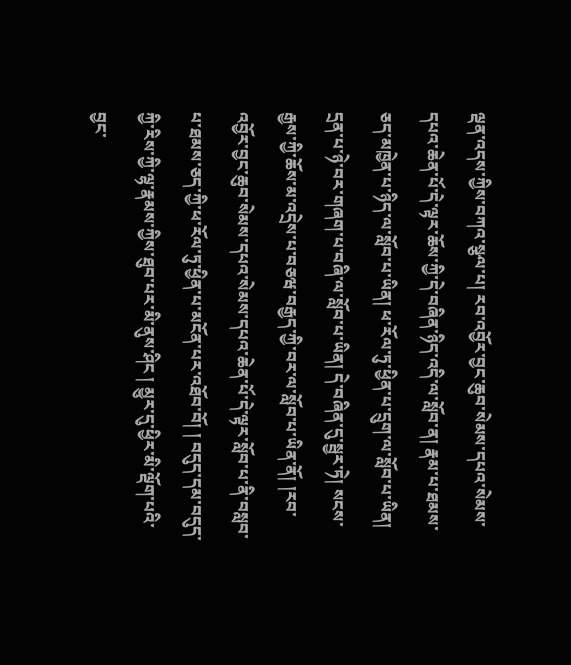ལྡན་འདས་ཀྱིས་བཀའ་སྩལ་པ། རབ་འབྱོར་བྱང་ཆུབ་སེམས་དཔའ་སེམས་དཔའ་ཆེན་པོ་དེ་ལྟར་ཆོས་ཀྱི་དེ་བཞིན་ཉིད་འདི་ལ་སློབ་ན། རྣམ་པ་ཐམས་ཅད་མཁྱེན་པ་ཉིད་ལ་སློབ་པ་ཡིན། ཕ་རོལ་ཏུ་ཕྱིན་པ་དྲུག་ལ་སློབ་པ་ཡིན། དྲན་པ་ཉེ་བར་གཞག་པ་བཞི་ལ་སློབ་པ་ཡིན། དེ་བཞིན་དུ་སྦྱར་ཏེ། སངས་རྒྱས་ཀྱི་ཆོས་མ་འདྲེས་པ་བཅཝ་བརྒྱད་ཀྱི་བར་ལ་སློབ་པ་ཡིན་ནོ། །རབ་འབྱོར་བྱང་ཆུབ་སེམས་དཔའ་སེམས་དཔའ་ཆེན་པོ་དེ་ལྟར་སློབ་པ་ནི་བསླབ་པ་ཐམས་ཅད་ཀྱི་ཕ་རོལ་ཏུ་ཕྱིན་པ་མངོན་པར་འཐོབ་བོ། ། བདུད་དམ་བདུད་ཀྱི་རིས་ཀྱི་ལྷ་རྣམས་ཀྱིས་ཐུབ་པར་མི་ནུས་ཤིང ། མྱུར་དུ་ཕྱིར་མི་ལྡོག་པའི་བྱང་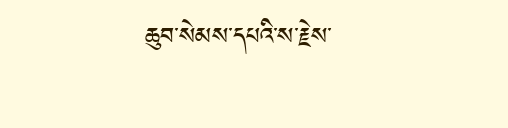ཆུབ་སེམས་དཔའི་ས་རྗེས་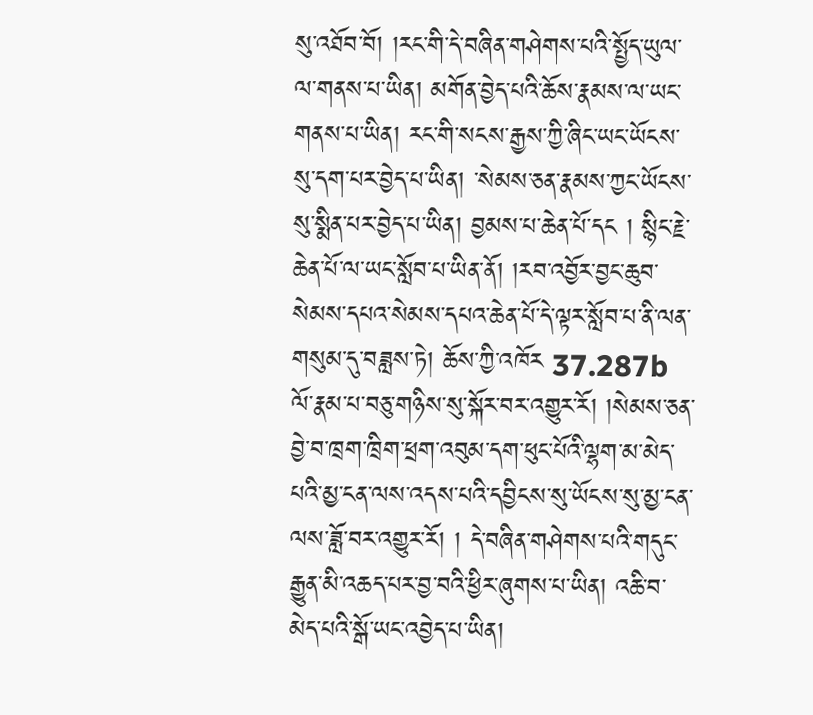སུ་འཐོབ་བོ། །རང་གི་དེ་བཞིན་གཤེགས་པའི་སྤྱོད་ཡུལ་ལ་གནས་པ་ཡིན། མགོན་བྱེད་པའི་ཆོས་རྣམས་ལ་ཡང་གནས་པ་ཡིན། རང་གི་སངས་རྒྱས་ཀྱི་ཞིང་ཡང་ཡོངས་སུ་དག་པར་བྱེད་པ་ཡིན། ་སེམས་ཅན་རྣམས་ཀྱང་ཡོངས་སུ་སྨིན་པར་བྱེད་པ་ཡིན། བྱམས་པ་ཆེན་པོ་དང ། སྙིང་རྗེ་ཆེན་པོ་ལ་ཡང་སློབ་པ་ཡིན་ནོ། །རབ་འབྱོར་བྱང་ཆུབ་སེམས་དཔའ་སེམས་དཔའ་ཆེན་པོ་དེ་ལྟར་སློབ་པ་ནི་ལན་གསུམ་དུ་བཟླས་ཏེ། ཆོས་ཀྱི་འཁོར 37.287b ལོ་རྣམ་པ་བཅུ་གཉིས་སུ་སྐོར་བར་འགྱུར་རོ། །སེམས་ཅན་བྱེ་བ་ཁྲག་ཁྲིག་ཕྲག་འབུམ་དག་ཕུང་པོའི་ལྷག་མ་མེད་པའི་མྱ་ངན་ལས་འདས་པའི་དབྱིངས་སུ་ཡོངས་སུ་མྱ་ངན་ལས་ཟློ་བར་འགྱུར་རོ། ། དེ་བཞིན་གཤེགས་པའི་གདུང་རྒྱུན་མི་འཆད་པར་བྱ་བའི་ཕྱིར་ཞུགས་པ་ཡིན། འཆི་བ་མེད་པའི་སྒོ་ཡང་འབྱེད་པ་ཡིན།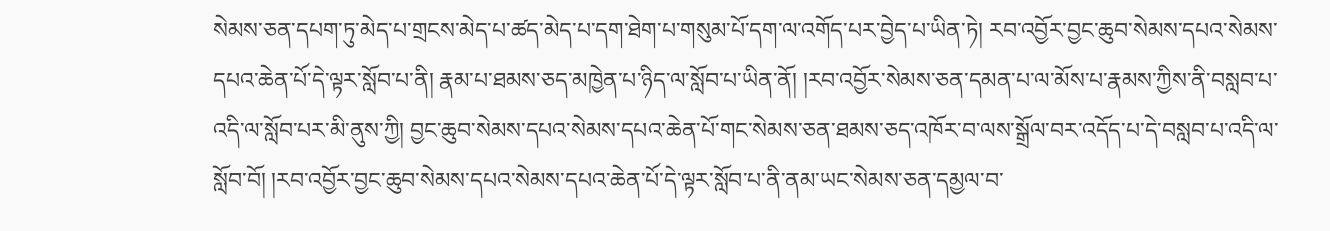སེམས་ཅན་དཔག་ཏུ་མེད་པ་གྲངས་མེད་པ་ཚད་མེད་པ་དག་ཐེག་པ་གསུམ་པོ་དག་ལ་འགོད་པར་བྱེད་པ་ཡིན་ཏེ། རབ་འབྱོར་བྱང་ཆུབ་སེམས་དཔའ་སེམས་དཔའ་ཆེན་པོ་དེ་ལྟར་སློབ་པ་ནི། རྣམ་པ་ཐམས་ཅད་མཁྱེན་པ་ཉིད་ལ་སློབ་པ་ཡིན་ནོ། །རབ་འབྱོར་སེམས་ཅན་དམན་པ་ལ་མོས་པ་རྣམས་ཀྱིས་ནི་བསླབ་པ་འདི་ལ་སློབ་པར་མི་ནུས་ཀྱི། བྱང་ཆུབ་སེམས་དཔའ་སེམས་དཔའ་ཆེན་པོ་གང་སེམས་ཅན་ཐམས་ཅད་འཁོར་བ་ལས་སྒྲོལ་བར་འདོད་པ་དེ་བསླབ་པ་འདི་ལ་སློབ་བོ། །རབ་འབྱོར་བྱང་ཆུབ་སེམས་དཔའ་སེམས་དཔའ་ཆེན་པོ་དེ་ལྟར་སློབ་པ་ནི་ནམ་ཡང་སེམས་ཅན་དམྱལ་བ་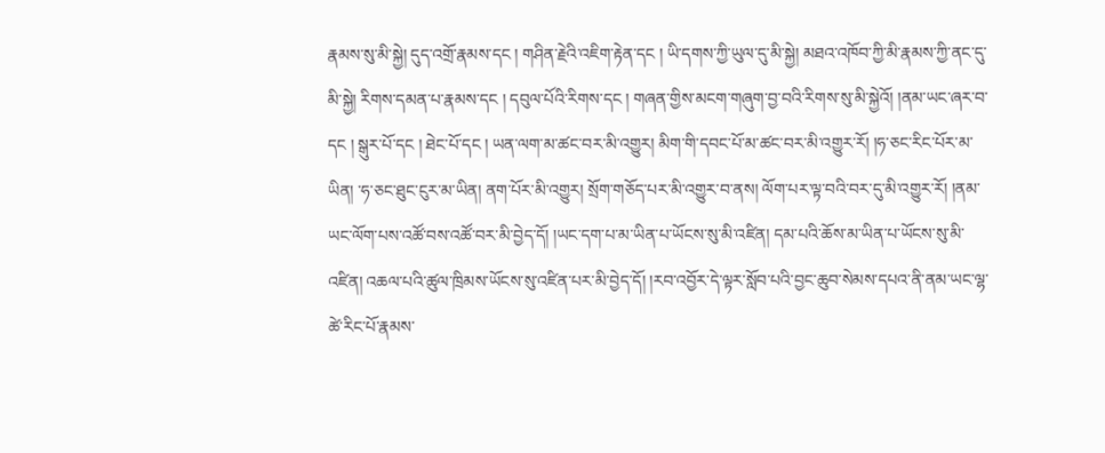རྣམས་སུ་མི་སྐྱེ། དུད་འགྲོ་རྣམས་དང ། གཤིན་རྗེའི་འཇིག་རྟེན་དང ། ཡི་དགས་ཀྱི་ཡུལ་དུ་མི་སྐྱེ། མཐའ་འཁོབ་ཀྱི་མི་རྣམས་ཀྱི་ནང་དུ་མི་སྐྱེ། རིགས་དམན་པ་རྣམས་དང ། དབུལ་པོའི་རིགས་དང ། གཞན་གྱིས་མངག་གཞུག་བྱ་བའི་རིགས་སུ་མི་སྐྱེའོ། །ནམ་ཡང་ཞར་བ་དང ། སྒུར་པོ་དང ། ཐེང་པོ་དང ། ཡན་ལག་མ་ཚང་བར་མི་འགྱུར། མིག་གི་དབང་པོ་མ་ཚང་བར་མི་འགྱུར་རོ། །ཧ་ཅང་རིང་པོར་མ་ཡིན། ་ཧ་ཅང་ཐུང་ངུར་མ་ཡིན། ནག་པོར་མི་འགྱུར། སྲོག་གཅོད་པར་མི་འགྱུར་བ་ནས། ལོག་པར་ལྟ་བའི་བར་དུ་མི་འགྱུར་རོ། །ནམ་ཡང་ལོག་པས་འཚོ་བས་འཚོ་བར་མི་བྱེད་དོ། །ཡང་དག་པ་མ་ཡིན་པ་ཡོངས་སུ་མི་འཛིན། དམ་པའི་ཆོས་མ་ཡིན་པ་ཡོངས་སུ་མི་འཛིན། འཆལ་པའི་ཚུལ་ཁྲིམས་ཡོངས་སུ་འཛིན་པར་མི་བྱེད་དོ། །རབ་འབྱོར་དེ་ལྟར་སློབ་པའི་བྱང་ཆུབ་སེམས་དཔའ་ནི་ནམ་ཡང་ལྷ་ཚེ་རིང་པོ་རྣམས་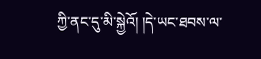ཀྱི་ནང་དུ་མི་སྐྱེའོ། །དེ་ཡང་ཐབས་ལ་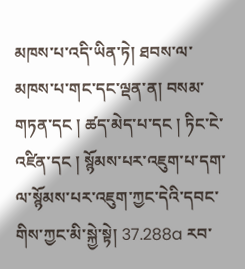མཁས་པ་འདི་ཡིན་ཏེ། ཐབས་ལ་མཁས་པ་གང་དང་ལྡན་ན། བསམ་གཏན་དང ། ཚད་མེད་པ་དང ། ཏིང་ངེ་འཛིན་དང ། སྙོམས་པར་འཇུག་པ་དག་ལ་སྙོམས་པར་འཇུག་ཀྱང་དེའི་དབང་གིས་ཀྱང་མི་སྐྱེ་སྟེ། 37.288a རབ་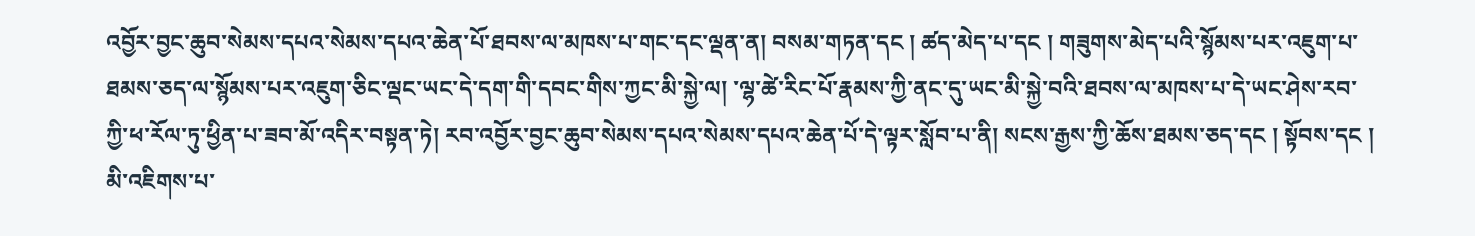འབྱོར་བྱང་ཆུབ་སེམས་དཔའ་སེམས་དཔའ་ཆེན་པོ་ཐབས་ལ་མཁས་པ་གང་དང་ལྡན་ན། བསམ་གཏན་དང ། ཚད་མེད་པ་དང ། གཟུགས་མེད་པའི་སྙོམས་པར་འཇུག་པ་ཐམས་ཅད་ལ་སྙོམས་པར་འཇུག་ཅིང་ལྡང་ཡང་དེ་དག་གི་དབང་གིས་ཀྱང་མི་སྐྱེ་ལ། ་ལྷ་ཚེ་རིང་པོ་རྣམས་ཀྱི་ནང་དུ་ཡང་མི་སྐྱེ་བའི་ཐབས་ལ་མཁས་པ་དེ་ཡང་ཤེས་རབ་ཀྱི་ཕ་རོལ་ཏུ་ཕྱིན་པ་ཟབ་མོ་འདིར་བསྟན་ཏེ། རབ་འབྱོར་བྱང་ཆུབ་སེམས་དཔའ་སེམས་དཔའ་ཆེན་པོ་དེ་ལྟར་སློབ་པ་ནི། སངས་རྒྱས་ཀྱི་ཆོས་ཐམས་ཅད་དང ། སྟོབས་དང ། མི་འཇིགས་པ་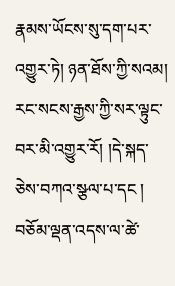རྣམས་ཡོངས་སུ་དག་པར་འགྱུར་ཏེ། ཉན་ཐོས་ཀྱི་སའམ། རང་སངས་རྒྱས་ཀྱི་སར་ལྟུང་བར་མི་འགྱུར་རོ། །དེ་སྐད་ཅེས་བཀའ་སྩལ་པ་དང ། བཅོམ་ལྡན་འདས་ལ་ཚེ་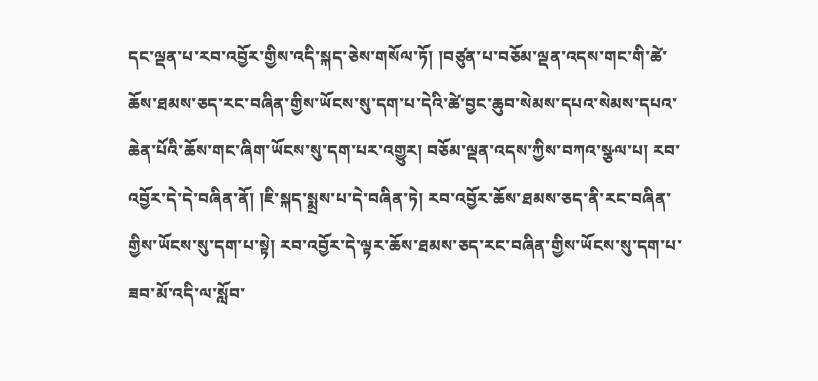དང་ལྡན་པ་རབ་འབྱོར་གྱིས་འདི་སྐད་ཅེས་གསོལ་ཏོ། །བཙུན་པ་བཅོམ་ལྡན་འདས་གང་གི་ཚེ་ཆོས་ཐམས་ཅད་རང་བཞིན་གྱིས་ཡོངས་སུ་དག་པ་དེའི་ཚེ་བྱང་ཆུབ་སེམས་དཔའ་སེམས་དཔའ་ཆེན་པོའི་ཆོས་གང་ཞིག་ཡོངས་སུ་དག་པར་འགྱུར། བཅོམ་ལྡན་འདས་ཀྱིས་བཀའ་སྩལ་པ། རབ་འབྱོར་དེ་དེ་བཞིན་ནོ། །ཇི་སྐད་སྨྲས་པ་དེ་བཞིན་ཏེ། རབ་འབྱོར་ཆོས་ཐམས་ཅད་ནི་རང་བཞིན་གྱིས་ཡོངས་སུ་དག་པ་སྟེ། རབ་འབྱོར་དེ་ལྟར་ཆོས་ཐམས་ཅད་རང་བཞིན་གྱིས་ཡོངས་སུ་དག་པ་ཟབ་མོ་འདི་ལ་སློབ་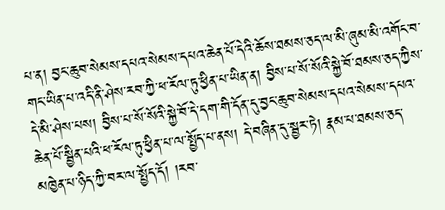པ་ན། བྱང་ཆུབ་སེམས་དཔའ་སེམས་དཔའ་ཆེན་པོ་དེའི་ཆོས་ཐམས་ཅད་ལ་མི་ཞུམ་མི་འགོང་བ་གང་ཡིན་པ་འདི་ནི་ཤེས་རབ་ཀྱི་ཕ་རོལ་ཏུ་ཕྱིན་པ་ཡིན་ན། བྱིས་པ་སོ་སོའི་སྐྱེ་བོ་ཐམས་ཅད་ཀྱིས་དེ་མི་ཤེས་པས། བྱིས་པ་སོ་སོའི་སྐྱེ་བོ་དེ་དག་གི་དོན་དུ་བྱང་ཆུབ་སེམས་དཔའ་སེམས་དཔའ་ཆེན་པོ་སྦྱིན་པའི་ཕ་རོལ་ཏུ་ཕྱིན་པ་ལ་སྤྱོད་པ་ནས། དེ་བཞིན་དུ་སྦྱར་ཏེ། རྣམ་པ་ཐམས་ཅད་མཁྱེན་པ་ཉིད་ཀྱི་བར་ལ་སྤྱོད་དོ། །རབ་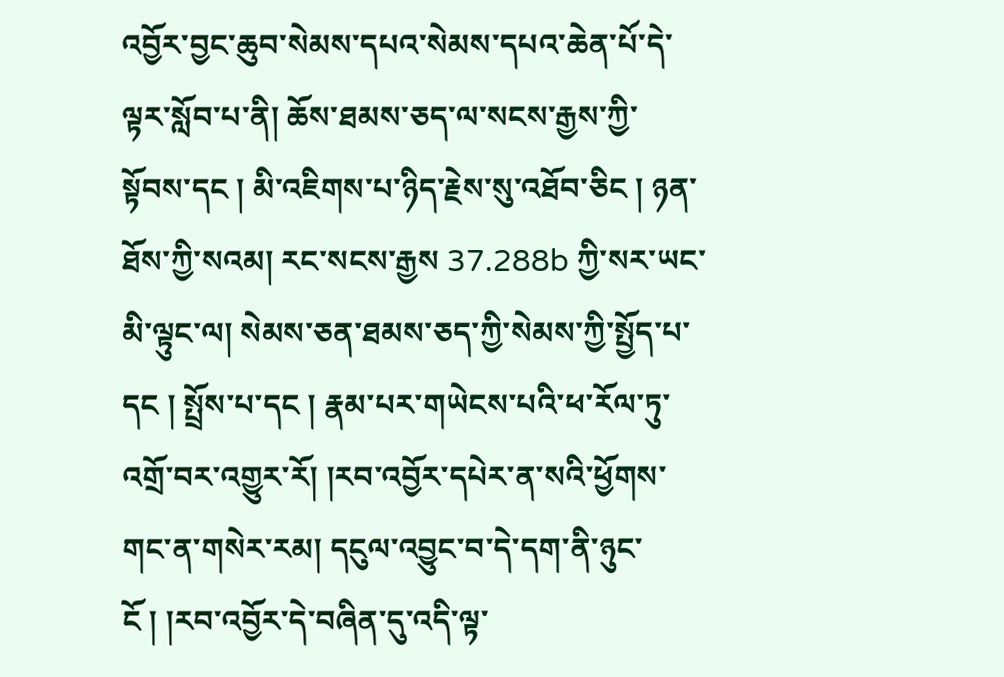འབྱོར་བྱང་ཆུབ་སེམས་དཔའ་སེམས་དཔའ་ཆེན་པོ་དེ་ལྟར་སློབ་པ་ནི། ཆོས་ཐམས་ཅད་ལ་སངས་རྒྱས་ཀྱི་སྟོབས་དང ། མི་འཇིགས་པ་ཉིད་རྗེས་སུ་འཐོབ་ཅིང ། ཉན་ཐོས་ཀྱི་སའམ། རང་སངས་རྒྱས 37.288b ཀྱི་སར་ཡང་མི་ལྟུང་ལ། སེམས་ཅན་ཐམས་ཅད་ཀྱི་སེམས་ཀྱི་སྤྱོད་པ་དང ། སྤྲོས་པ་དང ། རྣམ་པར་གཡེངས་པའི་ཕ་རོལ་ཏུ་འགྲོ་བར་འགྱུར་རོ། །རབ་འབྱོར་དཔེར་ན་སའི་ཕྱོགས་གང་ན་གསེར་རམ། དངུལ་འབྱུང་བ་དེ་དག་ནི་ཉུང་ངོ ། །རབ་འབྱོར་དེ་བཞིན་དུ་འདི་ལྟ་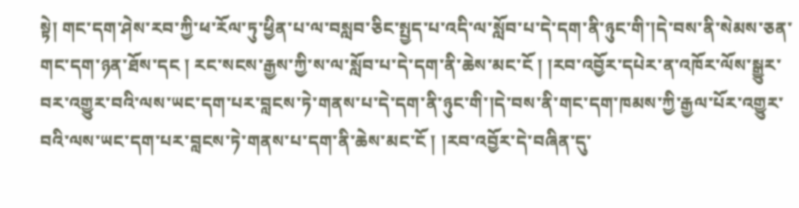སྟེ། གང་དག་ཤེས་རབ་ཀྱི་ཕ་རོལ་ཏུ་ཕྱིན་པ་ལ་བསླབ་ཅིང་སྤྱད་པ་འདི་ལ་སློབ་པ་དེ་དག་ནི་ཉུང་གི་།དེ་བས་ནི་སེམས་ཅན་གང་དག་ཉན་ཐོས་དང ། རང་སངས་རྒྱས་ཀྱི་ས་ལ་སློབ་པ་དེ་དག་ནི་ཆེས་མང་ངོ ། །རབ་འབྱོར་དཔེར་ན་འཁོར་ལོས་སྒྱུར་བར་འགྱུར་བའི་ལས་ཡང་དག་པར་བླངས་ཏེ་གནས་པ་དེ་དག་ནི་ཉུང་གི་།དེ་བས་ནི་གང་དག་ཁམས་ཀྱི་རྒྱལ་པོར་འགྱུར་བའི་ལས་ཡང་དག་པར་བླངས་ཏེ་གནས་པ་དག་ནི་ཆེས་མང་ངོ ། །རབ་འབྱོར་དེ་བཞིན་དུ་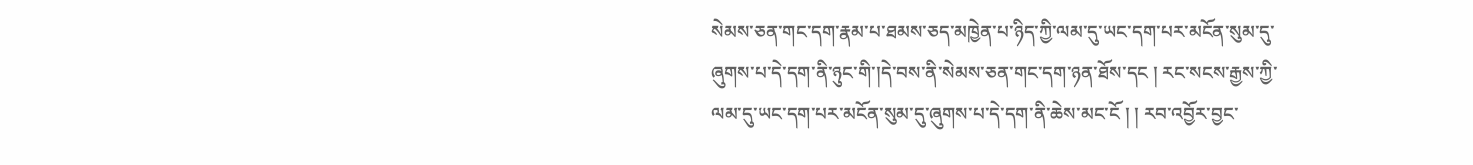སེམས་ཅན་གང་དག་རྣམ་པ་ཐམས་ཅད་མཁྱེན་པ་ཉིད་ཀྱི་ལམ་དུ་ཡང་དག་པར་མངོན་སུམ་དུ་ཞུགས་པ་དེ་དག་ནི་ཉུང་གི་།དེ་བས་ནི་སེམས་ཅན་གང་དག་ཉན་ཐོས་དང ། རང་སངས་རྒྱས་ཀྱི་ལམ་དུ་ཡང་དག་པར་མངོན་སུམ་དུ་ཞུགས་པ་དེ་དག་ནི་ཆེས་མང་ངོ ། ། རབ་འབྱོར་བྱང་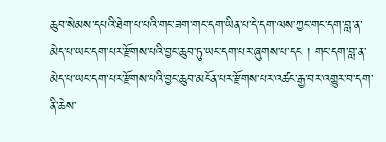ཆུབ་སེམས་དཔའི་ཐེག་པ་པའི་གང་ཟག་གང་དག་ཡིན་པ་དེ་དག་ལས་ཀྱང་གང་དག་བླ་ན་མེད་པ་ཡང་དག་པར་རྫོགས་པའི་བྱང་ཆུབ་ཏུ་ཡང་དག་པར་ཞུགས་པ་དང ། གང་དག་བླ་ན་མེད་པ་ཡང་དག་པར་རྫོགས་པའི་བྱང་ཆུབ་མངོན་པར་རྫོགས་པར་འཚང་རྒྱ་བར་འགྱུར་བ་དག་ནི་ཆེས་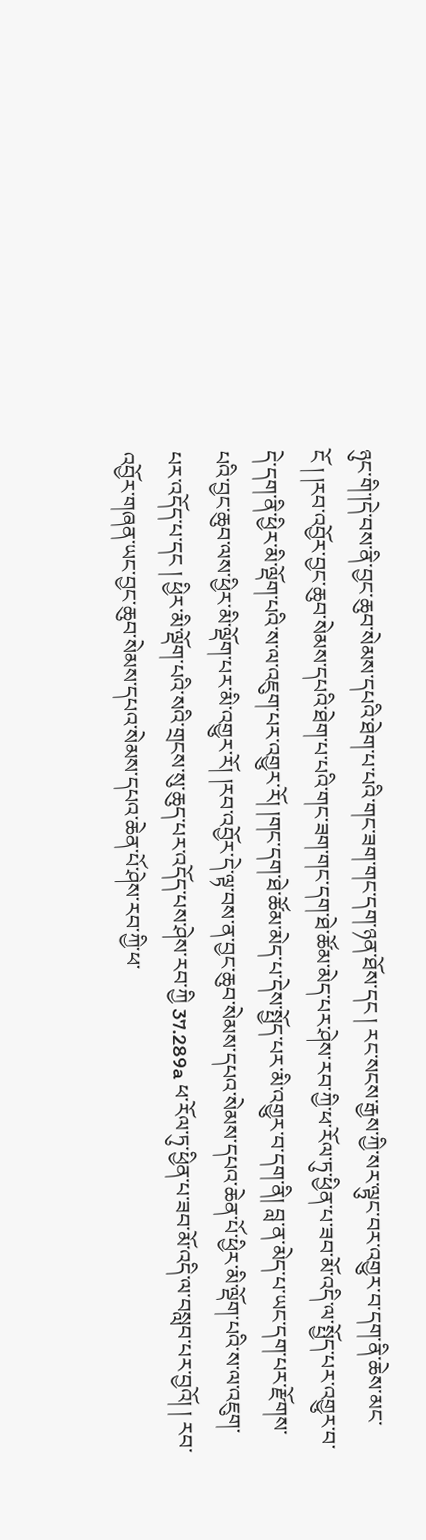ཉུང་གི་།དེ་བས་ནི་བྱང་ཆུབ་སེམས་དཔའི་ཐེག་པ་པའི་གང་ཟག་གང་དག་ཉན་ཐོས་དང ། རང་སངས་རྒྱས་ཀྱི་སར་ལྟུང་བར་འགྱུར་བ་དག་ནི་ཆེས་མང་ངོ ། །རབ་འབྱོར་བྱང་ཆུབ་སེམས་དཔའི་ཐེག་པ་པའི་གང་ཟག་གང་དག་ཐེ་ཚོམ་མེད་པར་ཤེས་རབ་ཀྱི་ཕ་རོལ་ཏུ་ཕྱིན་པ་ཟབ་མོ་འདི་ལ་སྤྱོད་པར་འགྱུར་བ་དེ་དག་ནི་ཕྱིར་མི་ལྡོག་པའི་ས་ལ་འཇུག་པར་འགྱུར་རོ། །གང་དག་ཐེ་ཚོམ་མེད་པ་དེས་སྤྱོད་པར་མི་འགྱུར་བ་དག་ནི། བླ་ན་མེད་པ་ཡང་དག་པར་རྫོགས་པའི་བྱང་ཆུབ་ལས་ཕྱིར་མི་ལྡོག་པར་མི་འགྱུར་རོ། །རབ་འབྱོར་དེ་ལྟ་བས་ན་བྱང་ཆུབ་སེམས་དཔའ་སེམས་དཔའ་ཆེན་པོ་ཕྱིར་མི་ལྡོག་པའི་ས་ལ་འཇུག་པར་འདོད་པ་དང ། ཕྱིར་མི་ལྡོག་པའི་སའི་གྲངས་སུ་ཆུད་པར་འདོད་པས་ཤེས་རབ་ཀྱི 37.289a ཕ་རོལ་ཏུ་ཕྱིན་པ་ཟབ་མོ་འདི་ལ་བསླབ་པར་བྱའོ། ། རབ་འབྱོར་གཞན་ཡང་བྱང་ཆུབ་སེམས་དཔའ་སེམས་དཔའ་ཆེན་པོ་ཤེས་རབ་ཀྱི་ཕ་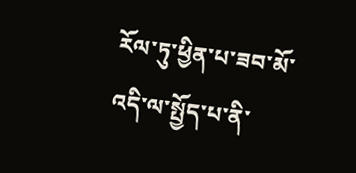རོལ་ཏུ་ཕྱིན་པ་ཟབ་མོ་འདི་ལ་སྤྱོད་པ་ནི་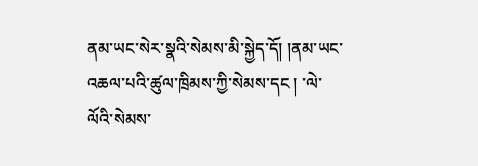ནམ་ཡང་སེར་སྣའི་སེམས་མི་སྐྱེད་དོ། །ནམ་ཡང་འཆལ་པའི་ཚུལ་ཁྲིམས་ཀྱི་སེམས་དང ། ་ལེ་ལོའི་སེམས་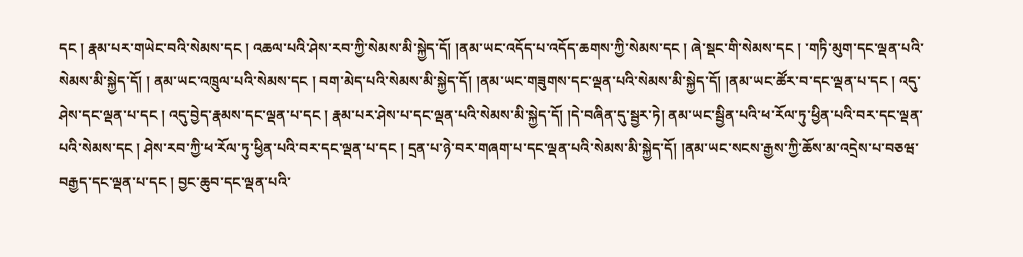དང ། རྣམ་པར་གཡེང་བའི་སེམས་དང ། འཆལ་པའི་ཤེས་རབ་ཀྱི་སེམས་མི་སྐྱེད་དོ། །ནམ་ཡང་འདོད་པ་འདོད་ཆགས་ཀྱི་སེམས་དང ། ཞེ་སྡང་གི་སེམས་དང ། ་གཏི་མུག་དང་ལྡན་པའི་སེམས་མི་སྐྱེད་དོ། ། ནམ་ཡང་འཁྲུལ་པའི་སེམས་དང ། བག་མེད་པའི་སེམས་མི་སྐྱེད་དོ། །ནམ་ཡང་གཟུགས་དང་ལྡན་པའི་སེམས་མི་སྐྱེད་དོ། །ནམ་ཡང་ཚོར་བ་དང་ལྡན་པ་དང ། འདུ་ཤེས་དང་ལྡན་པ་དང ། འདུ་བྱེད་རྣམས་དང་ལྡན་པ་དང ། རྣམ་པར་ཤེས་པ་དང་ལྡན་པའི་སེམས་མི་སྐྱེད་དོ། །དེ་བཞིན་དུ་སྦྱར་ཏེ། ནམ་ཡང་སྦྱིན་པའི་ཕ་རོལ་ཏུ་ཕྱིན་པའི་བར་དང་ལྡན་པའི་སེམས་དང ། ཤེས་རབ་ཀྱི་ཕ་རོལ་ཏུ་ཕྱིན་པའི་བར་དང་ལྡན་པ་དང ། དྲན་པ་ཉེ་བར་གཞག་པ་དང་ལྡན་པའི་སེམས་མི་སྐྱེད་དོ། །ནམ་ཡང་སངས་རྒྱས་ཀྱི་ཆོས་མ་འདྲེས་པ་བཅཝ་བརྒྱད་དང་ལྡན་པ་དང ། བྱང་ཆུབ་དང་ལྡན་པའི་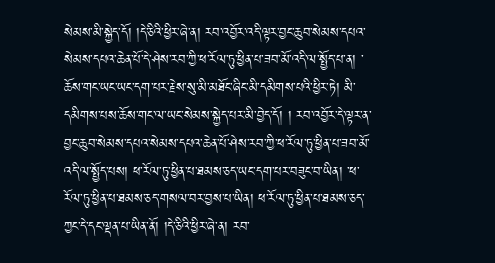སེམས་མི་སྐྱེད་དོ། །དེ་ཅིའི་ཕྱིར་ཞེ་ན། རབ་འབྱོར་འདི་ལྟར་བྱང་ཆུབ་སེམས་དཔའ་སེམས་དཔའ་ཆེན་པོ་དེ་ཤེས་རབ་ཀྱི་ཕ་རོལ་ཏུ་ཕྱིན་པ་ཟབ་མོ་འདི་ལ་སྤྱོད་པ་ན། ་ཆོས་གང་ཡང་ཡང་དག་པར་རྗེས་སུ་མི་མཐོང་ཞིང་མི་དམིགས་པའི་ཕྱིར་ཏེ། མི་དམིགས་པས་ཆོས་གང་ལ་ཡང་སེམས་སྐྱེད་པར་མི་བྱེད་དོ། ། རབ་འབྱོར་དེ་ལྟར་ན་བྱང་ཆུབ་སེམས་དཔའ་སེམས་དཔའ་ཆེན་པོ་ཤེས་རབ་ཀྱི་ཕ་རོལ་ཏུ་ཕྱིན་པ་ཟབ་མོ་འདི་ལ་སྤྱོད་པས། ཕ་རོལ་ཏུ་ཕྱིན་པ་ཐམས་ཅད་ཡང་དག་པར་བཟུང་བ་ཡིན། ་ཕ་རོལ་ཏུ་ཕྱིན་པ་ཐམས་ཅད་གསལ་བར་བྱས་པ་ཡིན། ཕ་རོལ་ཏུ་ཕྱིན་པ་ཐམས་ཅད་ཀྱང་དེ་དང་ལྡན་པ་ཡིན་ནོ། །དེ་ཅིའི་ཕྱིར་ཞེ་ན། རབ་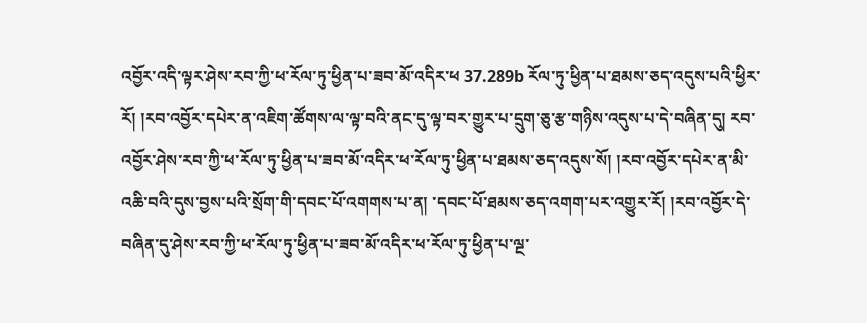འབྱོར་འདི་ལྟར་ཤེས་རབ་ཀྱི་ཕ་རོལ་ཏུ་ཕྱིན་པ་ཟབ་མོ་འདིར་ཕ 37.289b རོལ་ཏུ་ཕྱིན་པ་ཐམས་ཅད་འདུས་པའི་ཕྱིར་རོ། །རབ་འབྱོར་དཔེར་ན་འཇིག་ཚོགས་ལ་ལྟ་བའི་ནང་དུ་ལྟ་བར་གྱུར་པ་དྲུག་ཅུ་རྩ་གཉིས་འདུས་པ་དེ་བཞིན་དུ། རབ་འབྱོར་ཤེས་རབ་ཀྱི་ཕ་རོལ་ཏུ་ཕྱིན་པ་ཟབ་མོ་འདིར་ཕ་རོལ་ཏུ་ཕྱིན་པ་ཐམས་ཅད་འདུས་སོ། །རབ་འབྱོར་དཔེར་ན་མི་འཆི་བའི་དུས་བྱས་པའི་སྲོག་གི་དབང་པོ་འགགས་པ་ན། ་དབང་པོ་ཐམས་ཅད་འགག་པར་འགྱུར་རོ། །རབ་འབྱོར་དེ་བཞིན་དུ་ཤེས་རབ་ཀྱི་ཕ་རོལ་ཏུ་ཕྱིན་པ་ཟབ་མོ་འདིར་ཕ་རོལ་ཏུ་ཕྱིན་པ་ལྔ་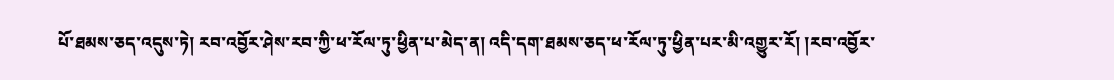པོ་ཐམས་ཅད་འདུས་ཏེ། རབ་འབྱོར་ཤེས་རབ་ཀྱི་ཕ་རོལ་ཏུ་ཕྱིན་པ་མེད་ན། འདི་དག་ཐམས་ཅད་ཕ་རོལ་ཏུ་ཕྱིན་པར་མི་འགྱུར་རོ། །རབ་འབྱོར་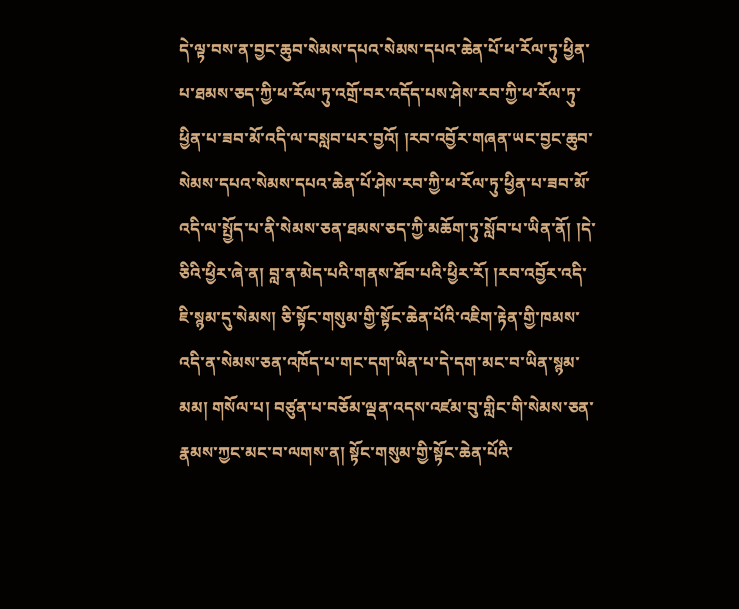དེ་ལྟ་བས་ན་བྱང་ཆུབ་སེམས་དཔའ་སེམས་དཔའ་ཆེན་པོ་ཕ་རོལ་ཏུ་ཕྱིན་པ་ཐམས་ཅད་ཀྱི་ཕ་རོལ་ཏུ་འགྲོ་བར་འདོད་པས་ཤེས་རབ་ཀྱི་ཕ་རོལ་ཏུ་ཕྱིན་པ་ཟབ་མོ་འདི་ལ་བསླབ་པར་བྱའོ། །རབ་འབྱོར་གཞན་ཡང་བྱང་ཆུབ་སེམས་དཔའ་སེམས་དཔའ་ཆེན་པོ་ཤེས་རབ་ཀྱི་ཕ་རོལ་ཏུ་ཕྱིན་པ་ཟབ་མོ་འདི་ལ་སྤྱོད་པ་ནི་སེམས་ཅན་ཐམས་ཅད་ཀྱི་མཆོག་ཏུ་སློབ་པ་ཡིན་ནོ། །དེ་ཅིའི་ཕྱིར་ཞེ་ན། བླ་ན་མེད་པའི་གནས་ཐོབ་པའི་ཕྱིར་རོ། །རབ་འབྱོར་འདི་ཇི་སྙམ་དུ་སེམས། ཅི་སྟོང་གསུམ་གྱི་སྟོང་ཆེན་པོའི་འཇིག་རྟེན་གྱི་ཁམས་འདི་ན་སེམས་ཅན་འཁོད་པ་གང་དག་ཡིན་པ་དེ་དག་མང་བ་ཡིན་སྙམ་མམ། གསོལ་པ། བཙུན་པ་བཅོམ་ལྡན་འདས་འཛམ་བུ་གླིང་གི་སེམས་ཅན་རྣམས་ཀྱང་མང་བ་ལགས་ན། སྟོང་གསུམ་གྱི་སྟོང་ཆེན་པོའི་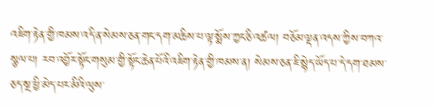འཇིག་རྟེན་གྱི་ཁམས་འདི་ན་སེམས་ཅན་གང་དག་མཆིས་པ་ལྟ་སྨོས་ཀྱང་ཅི་འཚལ། བཅོམ་ལྡན་འདས་ཀྱིས་བཀའ་སྩལ་པ། རབ་འབྱོར་སྟོང་གསུམ་གྱི་སྟོང་ཆེན་པོའི་འཇིག་རྟེན་གྱི་ཁམས་ན། སེམས་ཅན་ཇི་སྙེད་ཡོད་པ་དེ་དག་ཐམས་ཅད་སྔ་ཕྱི་མེད་པར་མིའི་ལུས་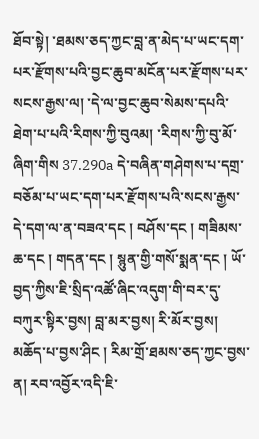ཐོབ་སྟེ། ་ཐམས་ཅད་ཀྱང་བླ་ན་མེད་པ་ཡང་དག་པར་རྫོགས་པའི་བྱང་ཆུབ་མངོན་པར་རྫོགས་པར་སངས་རྒྱས་ལ། ་དེ་ལ་བྱང་ཆུབ་སེམས་དཔའི་ཐེག་པ་པའི་རིགས་ཀྱི་བུའམ། ་རིགས་ཀྱི་བུ་མོ་ཞིག་གིས 37.290a དེ་བཞིན་གཤེགས་པ་དགྲ་བཅོམ་པ་ཡང་དག་པར་རྫོགས་པའི་སངས་རྒྱས་དེ་དག་ལ་ན་བཟའ་དང ། བཤོས་དང ། གཟིམས་ཆ་དང ། གདན་དང ། སྙུན་གྱི་གསོ་སྨན་དང ། ཡོ་བྱད་ཀྱིས་ཇི་སྲིད་འཚོ་ཞིང་འདུག་གི་བར་དུ་བཀུར་སྟིར་བྱས། བླ་མར་བྱས། རི་མོར་བྱས། མཆོད་པ་བྱས་ཤིང ། རིམ་གྲོ་ཐམས་ཅད་ཀྱང་བྱས་ན། རབ་འབྱོར་འདི་ཇི་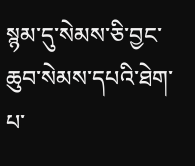སྙམ་དུ་སེམས་ཅི་བྱང་ཆུབ་སེམས་དཔའི་ཐེག་པ་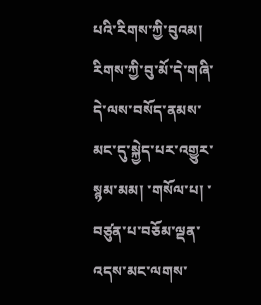པའི་རིགས་ཀྱི་བུའམ། རིགས་ཀྱི་བུ་མོ་དེ་གཞི་དེ་ལས་བསོད་ནམས་མང་དུ་སྐྱེད་པར་འགྱུར་སྙམ་མམ། ་གསོལ་པ། ་བཙུན་པ་བཅོམ་ལྡན་འདས་མང་ལགས་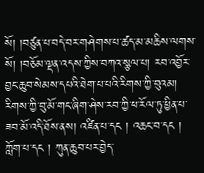སོ། །བཙུན་པ་བདེ་བར་གཤེགས་པ་ཚད་མ་མཆིས་ལགས་སོ། །བཅོམ་ལྡན་འདས་ཀྱིས་བཀའ་སྩལ་པ། རབ་འབྱོར་བྱང་ཆུབ་སེམས་དཔའི་ཐེག་པ་པའི་རིགས་ཀྱི་བུའམ། རིགས་ཀྱི་བུ་མོ་གང་ཞིག་ཤེས་རབ་ཀྱི་ཕ་རོལ་ཏུ་ཕྱིན་པ་ཟབ་མོ་འདི་ཐོས་ནས། འཛིན་པ་དང ། འཆང་བ་དང ། ཀློག་པ་དང ། ཀུན་ཆུབ་པར་བྱེད་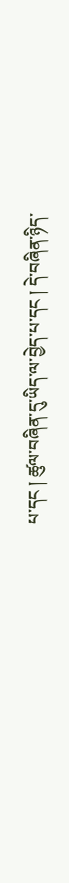པ་དང ། ཚུལ་བཞིན་དུ་ཡིད་ལ་བྱེད་པ་དང ། དེ་བཞིན་ཉིད་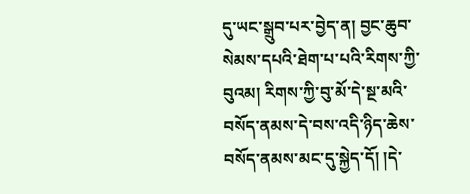དུ་ཡང་སྒྲུབ་པར་བྱེད་ན། བྱང་ཆུབ་སེམས་དཔའི་ཐེག་པ་པའི་རིགས་ཀྱི་བུའམ། རིགས་ཀྱི་བུ་མོ་དེ་སྔ་མའི་བསོད་ནམས་དེ་བས་འདི་ཉིད་ཆེས་བསོད་ནམས་མང་དུ་སྐྱེད་དོ། །དེ་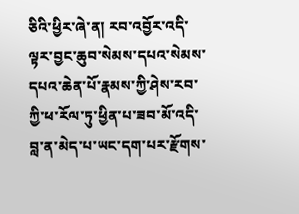ཅིའི་ཕྱིར་ཞེ་ན། རབ་འབྱོར་འདི་ལྟར་བྱང་ཆུབ་སེམས་དཔའ་སེམས་དཔའ་ཆེན་པོ་རྣམས་ཀྱི་ཤེས་རབ་ཀྱི་ཕ་རོལ་ཏུ་ཕྱིན་པ་ཟབ་མོ་འདི་བླ་ན་མེད་པ་ཡང་དག་པར་རྫོགས་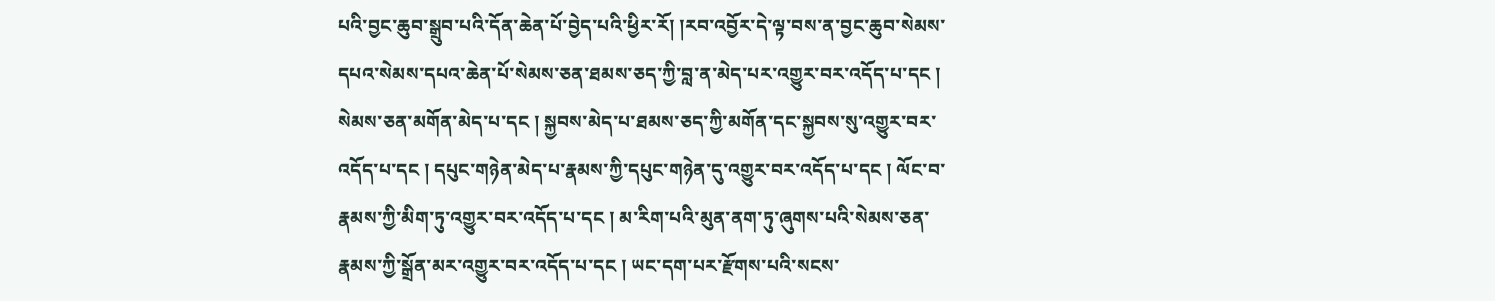པའི་བྱང་ཆུབ་སྒྲུབ་པའི་དོན་ཆེན་པོ་བྱེད་པའི་ཕྱིར་རོ། །རབ་འབྱོར་དེ་ལྟ་བས་ན་བྱང་ཆུབ་སེམས་དཔའ་སེམས་དཔའ་ཆེན་པོ་སེམས་ཅན་ཐམས་ཅད་ཀྱི་བླ་ན་མེད་པར་འགྱུར་བར་འདོད་པ་དང ། སེམས་ཅན་མགོན་མེད་པ་དང ། སྐྱབས་མེད་པ་ཐམས་ཅད་ཀྱི་མགོན་དང་སྐྱབས་སུ་འགྱུར་བར་འདོད་པ་དང ། དཔུང་གཉེན་མེད་པ་རྣམས་ཀྱི་དཔུང་གཉེན་དུ་འགྱུར་བར་འདོད་པ་དང ། ལོང་བ་རྣམས་ཀྱི་མིག་ཏུ་འགྱུར་བར་འདོད་པ་དང ། མ་རིག་པའི་མུན་ནག་ཏུ་ཞུགས་པའི་སེམས་ཅན་རྣམས་ཀྱི་སྒྲོན་མར་འགྱུར་བར་འདོད་པ་དང ། ཡང་དག་པར་རྫོགས་པའི་སངས་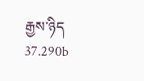རྒྱས་ཉིད 37.290b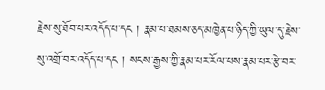རྗེས་སུ་ཐོབ་པར་འདོད་པ་དང ། རྣམ་པ་ཐམས་ཅད་མཁྱེན་པ་ཉིད་ཀྱི་ཡུལ་དུ་རྗེས་སུ་འགྲོ་བར་འདོད་པ་དང ། སངས་རྒྱས་ཀྱི་རྣམ་པར་རོལ་པས་རྣམ་པར་རྩེ་བར་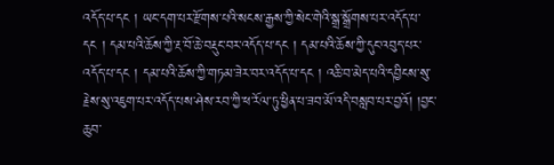འདོད་པ་དང ། ཡང་དག་པར་རྫོགས་པའི་སངས་རྒྱས་ཀྱི་སེང་གེའི་སྒྲ་སྒྲོགས་པར་འདོད་པ་དང ། དམ་པའི་ཆོས་ཀྱི་རྔ་བོ་ཆེ་བརྡུང་བར་འདོད་པ་དང ། དམ་པའི་ཆོས་ཀྱི་དུང་འབུད་པར་འདོད་པ་དང ། དམ་པའི་ཆོས་ཀྱི་གཏམ་ཟེར་བར་འདོད་པ་དང ། འཆི་བ་མེད་པའི་དབྱིངས་སུ་རྗེས་སུ་འཇུག་པར་འདོད་པས་ཤེས་རབ་ཀྱི་ཕ་རོལ་ཏུ་ཕྱིན་པ་ཟབ་མོ་འདི་བསླབ་པར་བྱའོ། །བྱང་ཆུབ་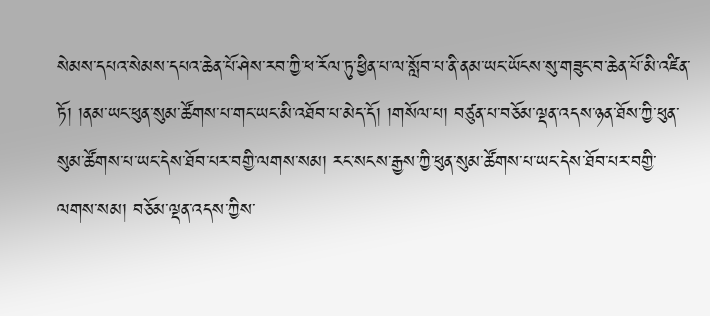སེམས་དཔའ་སེམས་དཔའ་ཆེན་པོ་ཤེས་རབ་ཀྱི་ཕ་རོལ་ཏུ་ཕྱིན་པ་ལ་སློབ་པ་ནི་ནམ་ཡང་ཡོངས་སུ་གཟུང་བ་ཆེན་པོ་མི་འཛིན་ཏོ། །ནམ་ཡང་ཕུན་སུམ་ཚོགས་པ་གང་ཡང་མི་འཐོབ་པ་མེད་དོ། །གསོལ་པ། བཙུན་པ་བཅོམ་ལྡན་འདས་ཉན་ཐོས་ཀྱི་ཕུན་སུམ་ཚོགས་པ་ཡང་དེས་ཐོབ་པར་བགྱི་ལགས་སམ། རང་སངས་རྒྱས་ཀྱི་ཕུན་སུམ་ཚོགས་པ་ཡང་དེས་ཐོབ་པར་བགྱི་ལགས་སམ། བཅོམ་ལྡན་འདས་ཀྱིས་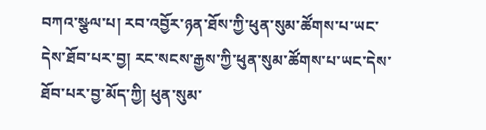བཀའ་སྩལ་པ། རབ་འབྱོར་ཉན་ཐོས་ཀྱི་ཕུན་སུམ་ཚོགས་པ་ཡང་དེས་ཐོབ་པར་བྱ། རང་སངས་རྒྱས་ཀྱི་ཕུན་སུམ་ཚོགས་པ་ཡང་དེས་ཐོབ་པར་བྱ་མོད་ཀྱི། ཕུན་སུམ་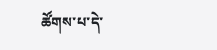ཚོགས་པ་དེ་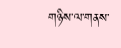གཉིས་ལ་གནས་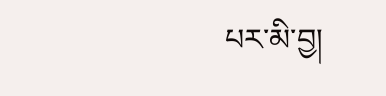པར་མི་བྱ།